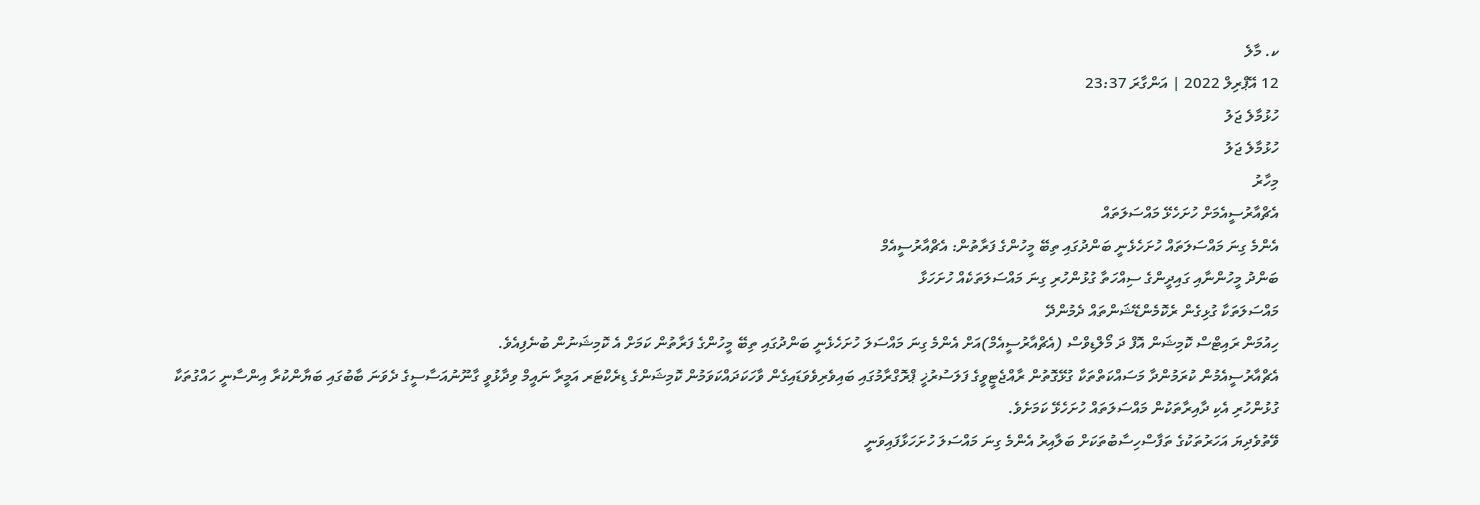ކ. މާލެ
12 އޭޕްރިލް 2022 | އަންގާރަ 23:37
ހުޅުމާލެ ޖަލު
ހުޅުމާލެ ޖަލު
މިހާރު
އެޗްއާރުސީއެމަށް ހުށަހެޅޭ މައްސަލަތައް
އެންމެ ގިނަ މައްސަލަތައް ހުށަހެޅެނީ ބަންދުގައި ތިބޭ މީހުންގެ ފަރާތުން: އެޗްއާރުސީއެމް
ބަންދު މީހުންނާއި ގައިދީންގެ ސިއްހަތާ ގުޅުންހުރި ގިނަ މައްސަލަތަކެއް ހުށަހަޅާ
މައްސަލަތަކާ ގުޅިގެން ރެކޮމެންޑޭޝަންތައް ދެމުންދޭ
ހިއުމަން ރައިޓްސް ކޮމިޝަން އޮފް ދަ މޯލްޑިވްސް (އެޗްއާރުސީއެމް)އަށް އެންމެ ގިނަ މައްސަލަ ހުށަހެޅެނީ ބަންދުގައި ތިބޭ މީހުންގެ ފަރާތުން ކަމަށް އެ ކޮމިޝަނުން ބުނެފިއެވެ.
އެޗްއާރުސީއެމުން ކުރަމުންދާ މަސައްކަތްތަކާ ގުޅޭގޮތުން ރާއްޖެޓީވީގެ ފަލަސުރުޚީ ޕްރޮގްރާމުގައި ބައިވެރިވެވަޑައިގެން ވާހަކަދައްކަވަމުން ކޮމިޝަންގެ ޑިރެކްޓަރ އަމީރާ ނައީމް ވިދާޅުވީ ގާނޫނުއަސާސީގެ ދެވަނަ ބާބުގައި ބަޔާންކުރާ އިންސާނީ ހައްގުތަކާ ގުޅުންހުރި އެކި ދާއިރާތަކުން މައްސަލަތައް ހުށަހެޅޭ ކަމަށެވެ.
ވޭތުވެދިޔަ އަހަރުތަކުގެ ތަފާސްހިސާބުތަކަށް ބަލާއިރު އެންމެ ގިނަ މައްސަލަ ހުށަހަޅާފައިވަނީ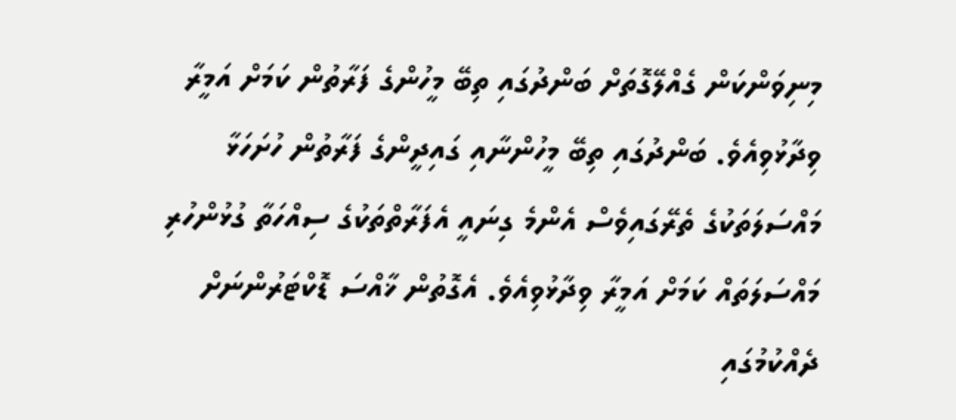މިނިވަންކަން ގެއްލޭގޮތަށް ބަންދުގައި ތިބޭ މީހުންގެ ފަރާތުން ކަމަށް އަމީރާ ވިދާޅުވިއެވެ. ބަންދުގައި ތިބޭ މީހުންނާއި ގައިދީންގެ ފަރާތުން ހުށަހަޅާ މައްސަލަތަކުގެ ތެރޭގައިވެސް އެންމެ ގިނައީ އެފަރާތްތަކުގެ ސިއްހަތާ ގުޅުންހުރި މައްސަލަތައް ކަމަށް އަމީރާ ވިދާޅުވިއެވެ. އެގޮތުން ޚާއްސަ ޑޮކްޓަރުންނަށް ދެއްކުމުގައި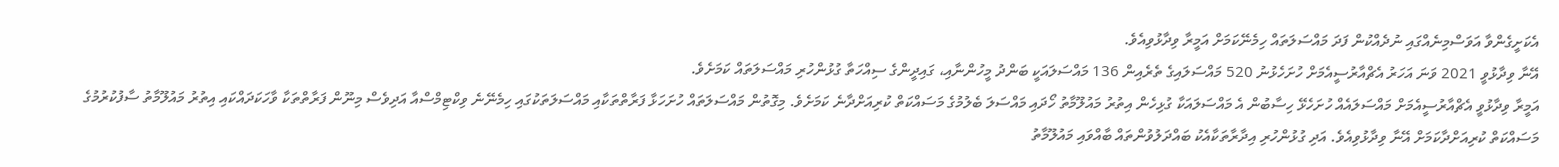އެކަށީގެންވާ އަވަސްމިނެއްގައި ނުދެއްކުން ފަދަ މައްސަލަތައް ހިމެނޭކަމަށް އަމީރާ ވިދާޅުވިއެވެ.
އޭނާ ވިދާޅުވީ 2021 ވަނަ އަހަރު އެޗްއާރުސީއެމަށް ހުށަހެޅުނު 520 މައްސަލައިގެ ތެރެއިން 136 މައްސަލައަކީ ބަންދު މީހުންނާއި، ގައިދީންގެ ސިއްހަތާ ގުޅުންހުރި މައްސަލަތައް ކަމަށެވެ.
އަމީރާ ވިދާޅުވީ އެޗްއާރުސީއެމަށް މައްސަލައެއް ހުށަހެޅޭ ހިސާބުން އެ މައްސަލައަކާ ގުޅިހެން އިތުރު މައުލޫމާތު ހޯދައި މައްސަލަ ބެލުމުގެ މަސައްކަތް ކުރިއަށްދާނެ ކަމަށެވެ. މިގޮތުން މައްސަލަތައް ހުށަހަޅާ ފަރާތްތަކާއި މައްސަލަތަކުގައި ހިމެނޭނެ ވިކްޓިމްސްއާ އަދިވެސް މިނޫން ފަރާތްތަކާ ވާހަކަދައްކައި އިތުރު މައުލޫމާތު ސާފުކުރުމުގެ މަސައްކަތް ކުރިއަށްދާކަމަށް އޭނާ ވިދާޅުވިއެވެ. އަދި ގުޅުންހުރި އިދާރާތަކާއެކު ބައްދަލުވުންތައް ބާއްވައި މައުލޫމާތު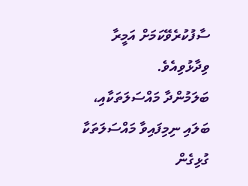ސާފުކުރެވޭކަމަށް އަމީރާ ވިދާޅުވިއެވެ.
ބަލަމުންދާ މައްސަލަތަކާއި، ބަލައި ނިމިފައިވާ މައްސަލަތަކާ ގުޅިގެން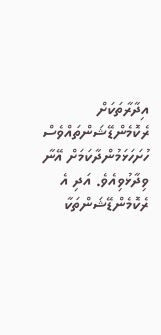އިދާރާތަކަށް ރެކޮމެންޑޭޝަންތައްވެސް ހުށަހަޅަމުންދާކަމަށް އޭނާ ވިދާޅުވިއެވެ. އަދި އެ ރެކޮމެންޑޭޝަންތަކާ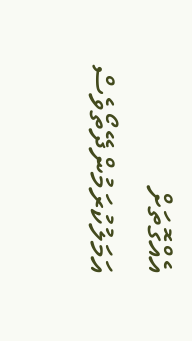އެއްގޮތަށް އަމަލުކުރަމުންދޭތޯވެސް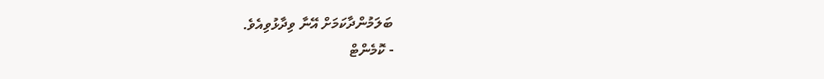ބަލަމުންދާކަމަށް އޭނާ ވިދާޅުވިއެވެ.
- ކޮމެންޓް